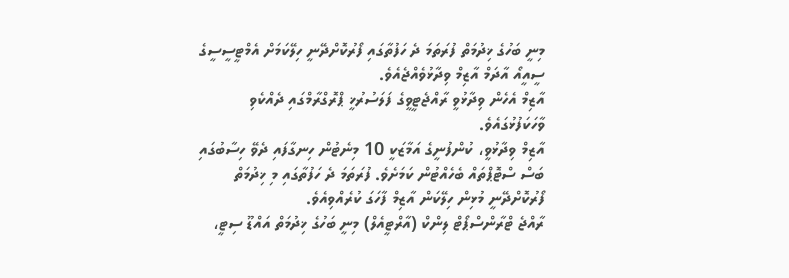މިނީ ބަހުގެ ޚިދުމަތް ފުރަތަމަ ދެ ހަފުތާގައި ފޯރުކޮށްދޭނީ ހިލޭކަމަށް އެމްޓީސީސީގެ ސީއީއޯ އާދަމް އާޒިމް ވިދާޅުވެއްޖެއެވެ.
އާޒިމް އެހެން ވިދާޅުވީ ރާއްޖެޓީވީގެ ފަލަސުރުޚީ ޕްރޮގްރާމްގައި ދެއްކެވި ވާހަކަފުޅުގައެވެ.
އާޒިމް ވިދާޅުވީ، ކުންފުނީގެ އަމާޒަކީ 10 މިނެޓުން ހިނގާފައި ދެވޭ ހިސާބުގައި ބަސް ސްޓޮޕްތައް ބެހެއްޓުން ކަމަށެވެ. ފުރަތަމަ ދެ ހަފުތާގައި މި ޚިދުމަތް ފޯރުކޮށްދޭނީ މުޅިން ހިލޭކަން އާޒިމް ފާހަގަ ކުރެއްވިއެވެ.
ރާއްޖެ ޓްރާންސްޕޯޓް ލިންކް (އާރްޓީއެލް) މިނީ ބަހުގެ ޚިދުމަތް އައްޑޫ ސިޓީ،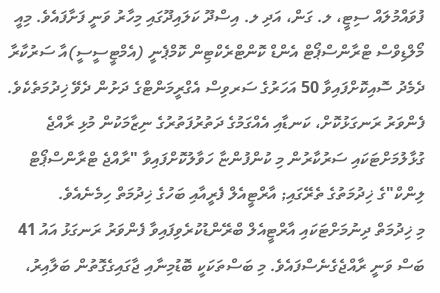ފުވައްމުލައް ސިޓީ، ލ. ގަން، އަދި ލ. އިސްދޫ ކަލައިދޫގައި މިހާރު ވަނީ ފަށާފައެވެ. މިއީ މޯލްޑިވްސް ޓްރާންސްޕޯޓް އެންޑް ކޮންޓްރެކްޓިން ކޮމްޕެނީ (އެމްޓީސީސީ)އާ ސަރުކާރާ ދެމެދު ސޮއިކޮށްފައިވާ 50 އަހަރުގެ ސަރވިސް އެގްރީމަންޓްގެ ދަށުން ދެވޭ ޚިދުމަތެކެވެ. ފެންވަރު ރަނގަޅުކޮށް، ކަނޑާއި އެއްގަމުގެ ދަތުރުފަތުރުގެ ނިޒާމަކުން މުޅި ރާއްޖެ ގުޅާލުމަށްޓަކައި ސަރުކާރުން މި ކުންފުންޏާ ހަވާލުކޮށްފައިވާ "ރާއްޖެ ޓްރާންސްޕޯޓް ލިންކް"ގެ ޚިދުމަތުގެ ތެރޭގައި; އާރްޓީއެލް ފެރީއާއި ބަހުގެ ޚިދުމަތް ހިމެނެއެވެ.
މި ޚިދުމަތް ދިނުމަށްޓަކައި އާރްޓީއެލް ބްރޭންޑުކުރެވިފައިވާ ފެންވަރު ރަނގަޅު އައު 41 ބަސް ވަނީ ރާއްޖެގެނެސްފައެވެ. މި ބަސްތަކަކީ ބޮޑުމިނާއި ޖާގައިގެގޮތުން ބަލާއިރު،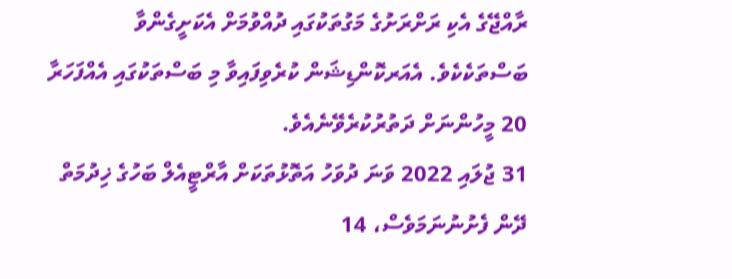ރާއްޖޭގެ އެކި ރަށްރަށުގެ މަގުތަކުގައި ދުއްވުމަށް އެކަށީގެންވާ ބަސްތަކެކެވެ. އެއަރކޮންޑިޝަން ކުރެވިފައިވާ މި ބަސްތަކުގައި އެއްފަހަރާ 20 މީހުންނަށް ދަތުރުކުރެވޭނެއެވެ.
31 ޖުލައި 2022 ވަނަ ދުވަހު އަތޮޅުތަކަށް އާރްޓީއެލް ބަހުގެ ޚިދުމަތް ދޭން ފެށުނުނަމަވެސް، 14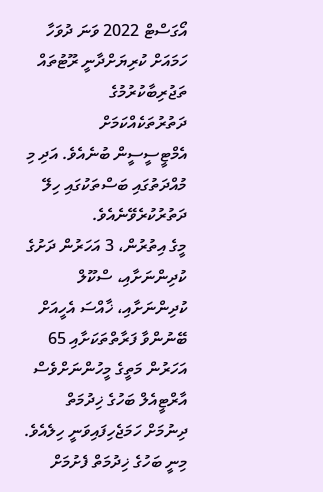އޯގަސްޓް 2022 ވަނަ ދުވަހާ ހަމައަށް ކުރިޔަށްދާނީ ރޫޓުތައް ތަޖުރިބާކުރުމުގެ ދަތުރުތަކެއްކަމަށް އެމްޓީސީސީން ބުނެއެވެ. އަދި މި މުއްދަތުގައި ބަސްތަކުގައި ހިލޭ ދަތުރުކުރެވޭނެއެވެ.
މީގެ އިތުރުން، 3 އަހަރުން ދަށުގެ ކުދިންނަށާއި، ސްކޫލް ކުދިންނަށާއި، ޚާއްސަ އެހީއަށް ބޭނުންވާ ފަރާތްތަކަށާއި 65 އަހަރުން މަތީގެ މީހުންނަށްވެސް އާރްޓީއެލް ބަހުގެ ޚިދުމަތް ދިނުމަށް ހަމަޖެހިފައިވަނީ ހިލެއެވެ.
މިނީ ބަހުގެ ޚިދުމަތް ފެށުމަށް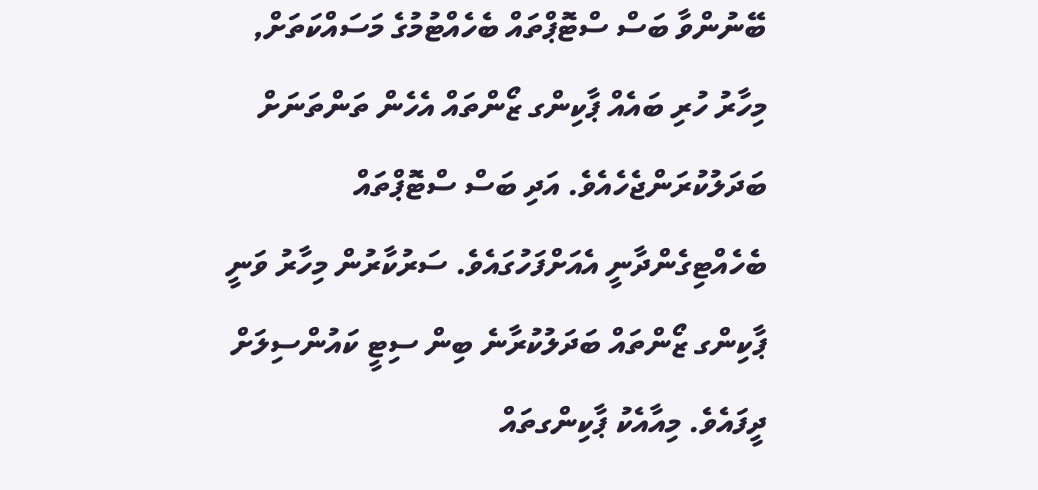ބޭނުންވާ ބަސް ސްޓޮޕްތައް ބެހެއްޓުމުގެ މަސައްކަތަށް, މިހާރު ހުރި ބައެއް ޕާކިންގ ޒޯންތައް އެހެން ތަންތަނަށް ބަދަލުކުރަންޖެހެއެވެ. އަދި ބަސް ސްޓޮޕްތައް ބެހެއްޓިގެންދާނީ އެއަށްފަހުގައެވެ. ސަރުކާރުން މިހާރު ވަނީ ޕާކިންގ ޒޯންތައް ބަދަލުކުރާނެ ބިން ސިޓީ ކައުންސިލަށް ދީފައެވެ. މިއާއެކު ޕާކިންގތައް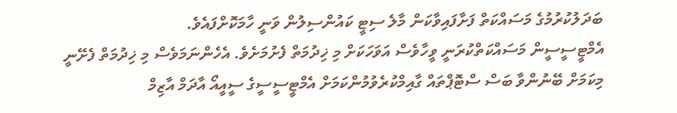ބަދަލުކުރުމުގެ މަސައްކަތް ފަށާފައިވާކަން މާލެ ސިޓީ ކައުންސިލުން ވަނީ ހާމަކޮށްފައެވެ.
އެމްޓީސީސީން މަސައްކަތްކުރަނީ ވީހާވެސް އަވަހަކަށް މި ޚިދުމަތް ފެށުމަށެވެ. އެހެންނަމަވެސް މި ޚިދުމަތް ފެށޭނީ މިކަމަށް ބޭނުންވާ ބަސް ސްޓޮޕްތައް ގާއިމްކުރެވުމުންކަމަށް އެމްޓީސީސީގެ ސީއީއޯ އާދަމް އާޒިމް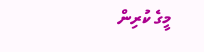މީގެ ކުރިން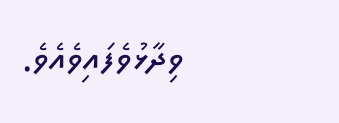ވިދާޅުވެފައިވެއެވެ.